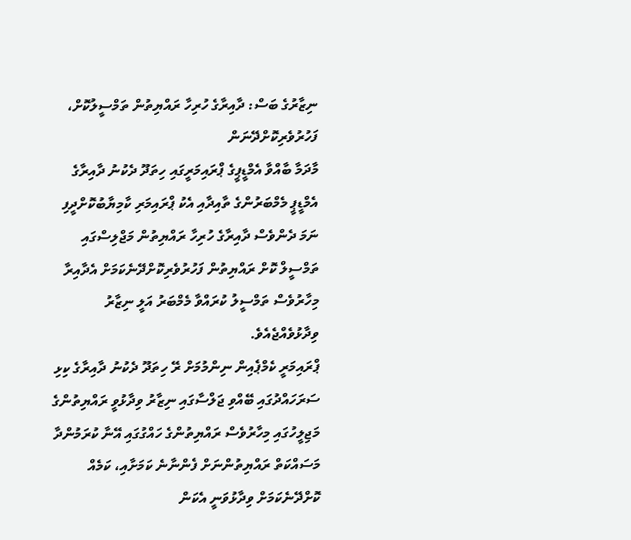ނިޒާރުގެ ބަސް: ދާއިރާގެ ހުރިހާ ރައްޔިތުން ތަމްސީލުކޮށް، ފަހުރުވެރިކޮށްދޭނަން
މާދަމާ ބާއްވާ އެމްޑީޕީގެ ޕްރައިމަރީގައި ހިތަދޫ ދެކުނު ދާއިރާގެ އެމްޑީޕީ މެމްބަރުންގެ ތާއިދާއި އެކު ޕްރައިމަރި ކާމިޔާބުކޮށްދީފި ނަމަ ދެންވެސް ދާއިރާގެ ހުރިހާ ރައްޔިތުން މަޖްލިސްގައި ތަމްސީލް ކޮށް ރައްޔިތުން ފަހުރުވެރިކޮށްދޭނެކަމަށް އެދާއިރާ މިހާރުވެސް ތަމްސީލު ކުރައްވާ މެމްބަރު އަލީ ނިޒާރު ވިދާޅުވެއްޖެއެވެ.
ޕްރައިމަރީ ކެމްޕެއިން ނިންމުމަށް ރޭ ހިތަދޫ ދެކުނު ދާއިރާގެ ކިޅި ސަރަހައްދުގައި ބޭއްވި ޖަލްސާގައި ނިޒާރު ވިދާޅުވީ ރައްޔިތުންގެ މަޖިލީހުގައި މިހާރުވެސް ރައްޔިތުންގެ ހައްގުގައި އޭނާ ކުރަމުންދާ މަސައްކަތް ރައްޔިތުންނަށް ފެންނާނެ ކަމަށާއި، ކަމެއް ކޮށްދޭނެކަމަށް ވިދާޅުވަނީ އެކަން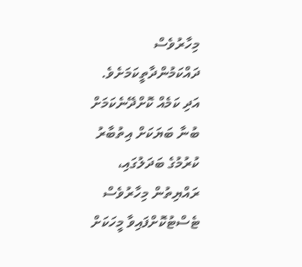މިހާރުވެސް ދައްކަމުންދާތީކަމަށެވެ.
އަދި ކަމެއް ކޮށްދޭނެކަމަށް ބުނާ ބަޔަކަށް އިތުބާރު ކުރުމުގެ ބަދަލުގައި، ރައްޔިތުން މިހާރުވެސް ޓެސްޓުކޮށްފައިވާ މީހަކަށް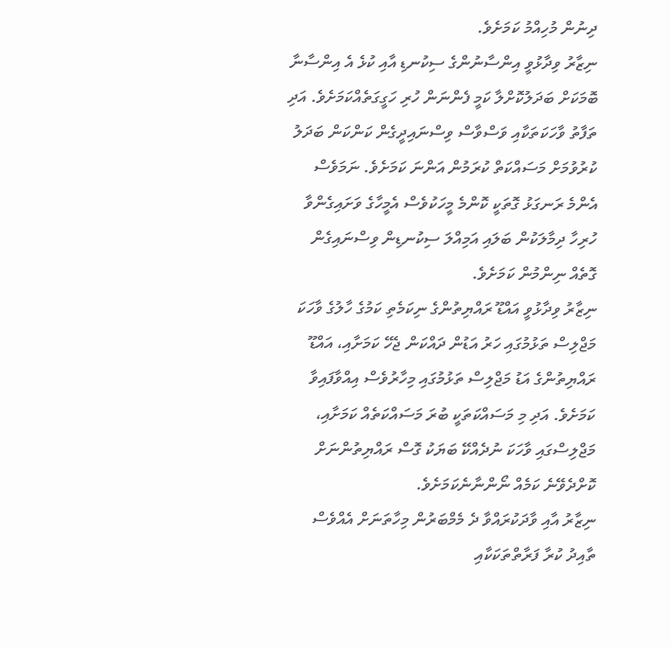ދިނުން މުހިއްމު ކަމަށެވެ.
ނިޒާރު ވިދާޅުވީ އިންސާނުންގެ ސިކުނޑި އާއި ކުޅެ އެ އިންސާނާ ބޮމަކަށް ބަދަލުކޮށްލާ ކަމީ ފެންނަން ހުރި ހަގީގަތެއްކަމަށެވެ. އަދި ތަފާތު ވާހަކަތަކާއި ވަސްވާސް ވިސްނައިދީގެން ކަންކަން ބަދަލު ކުރުވުމަށް މަސައްކަތް ކުރަމުން އަންނަ ކަމަށެވެ. ނަމަވެސް އެންމެ ރަނގަޅު ގޮތަކީ ކޮންމެ މީހަކުވެސް އެމީހާގެ ވަށައިގެންވާ ހުރިހާ ދިމާލަކުން ބަލައި އަމިއްލަ ސިކުނޑިން ވިސްނައިގެން ގޮތެއް ނިންމުން ކަމަށެވެ.
ނިޒާރު ވިދާޅުވީ އައްޑޫ ރައްޔިތުންގެ ނިކަމެތި ކަމުގެ ހާލުގެ ވާހަކަ މަޖްލިސް ތަޅުމުގައި ހަރު އަޑުން ދައްކަން ޖެހޭ ކަމަށާއި، އައްޑޫ ރައްޔިތުންގެ އަޑު މަޖްލިސް ތަޅުމުގައި މިހާރުވެސް އިއްވާފައިވާ ކަމަށެވެ. އަދި މި މަސައްކަތަކީ ބުރަ މަސައްކަތެއް ކަމަށާއި، މަޖްލިސްގައި ވާހަކަ ނުދެއްކޭ ބަޔަކު ގޮސް ރައްޔިތުންނަށް ކޮށްދެވޭނެ ކަމެއް ނޯންނާނެކަމަށެވެ.
ނިޒާރު އާއި ވާދަކުރައްވާ ދެ މެމްބަރުން މިހާތަނަށް އެއްވެސް ތާއިދު ކުރާ ފަރާތްތަކަކާއި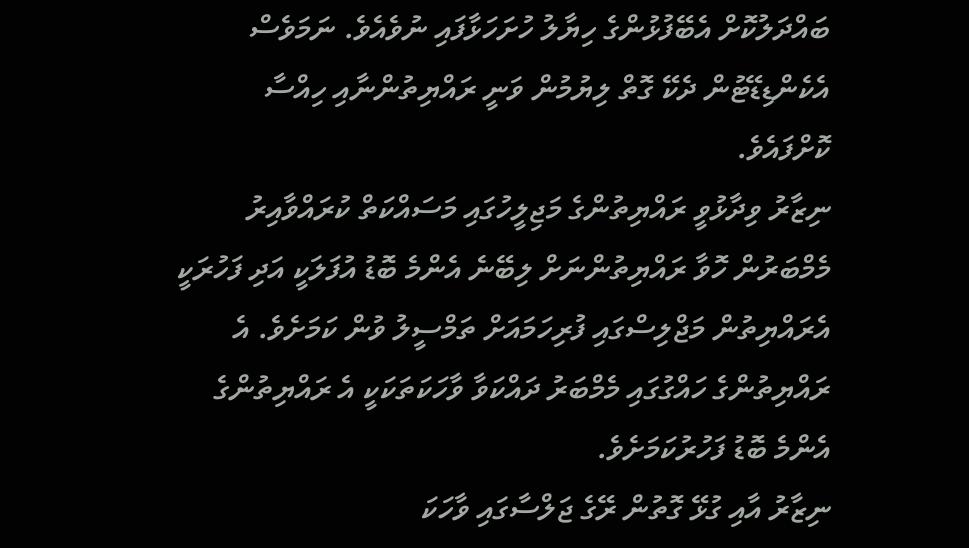ބައްދަލުކޮށް އެބޭފުޅުންގެ ހިޔާލު ހުށަހަޅާފައި ނުވެއެވެ. ނަމަވެސް އެކެންޑިޑޭޓުން ދެކޭ ގޮތް ލިޔުމުން ވަނީ ރައްޔިތުންނާއި ހިއްސާ ކޮށްފައެވެ.
ނިޒާރު ވިދާޅުވީ ރައްޔިތުންގެ މަޖިލީހުގައި މަސައްކަތް ކުރައްވާއިރު މެމްބަރުން ހޮވާ ރައްޔިތުންނަށް ލިބޭނެ އެންމެ ބޮޑު އުފަލަކީ އަދި ފަހުރަކީ އެރައްޔިތުން މަޖްލިސްގައި ފުރިހަމައަށް ތަމްސީލު ވުން ކަމަށެވެ. އެ ރައްޔިތުންގެ ހައްގުގައި މެމްބަރު ދައްކަވާ ވާހަކަތަކަކީ އެ ރައްޔިތުންގެ އެންމެ ބޮޑު ފަހުރުކަމަށެވެ.
ނިޒާރު އާއި ގުޅޭ ގޮތުން ރޭގެ ޖަލްސާގައި ވާހަކަ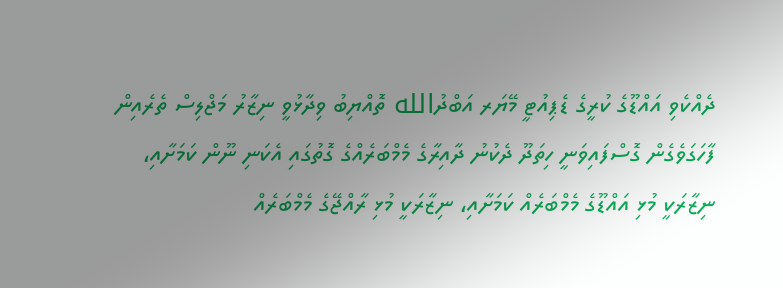ދެއްކެވި އައްޑޫގެ ކުރީގެ ޑެޕިއުޓީ މޭޔަރ އަބްދުالله ތޮއްޔިބު ވިދާޅުވީ ނިޒާރު މަޖްލިސް ތެރެއިން ފާހަގަވެގެން ގޮސްފައިވަނީ ހިތަދޫ ދެކުނު ދާއިރާގެ މެމްބަރެއްގެ ގޮތުގައި އެކަނި ނޫން ކަމަށާއި، ނިޒާރަކީ މުޅި އައްޑޫގެ މެމްބަރެއް ކަމަށާއި، ނިޒާރަކީ މުޅި ރާއްޖޭގެ މެމްބަރެއް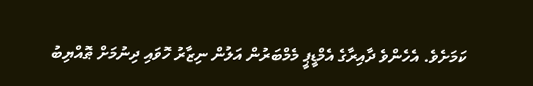ކަމަށެވެ. އެހެންވެ ދާއިރާގެ އެމްޑީޕީ މެމްބަރުން އަލުން ނިޒާރު ހޮވައި ދިނުމަށް ޠޮއްޔިބު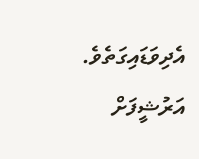އެދިވަޑައިގަތެވެ.
އަރުޝީފަށް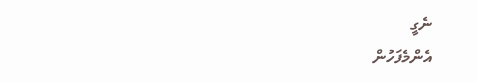ނެގީ
އެންމެފަހުން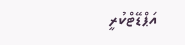އަޕްޑޭޓްކުރީ